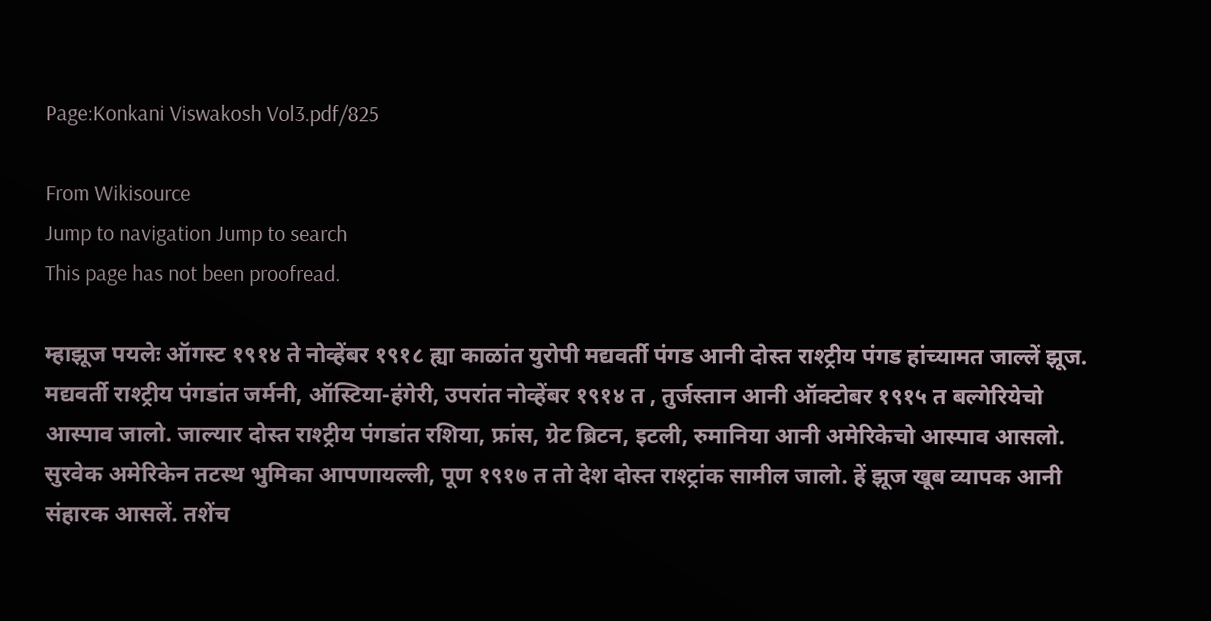Page:Konkani Viswakosh Vol3.pdf/825

From Wikisource
Jump to navigation Jump to search
This page has not been proofread.

म्हाझूज पयलेः ऑगस्ट १९१४ ते नोव्हेंबर १९१८ ह्या काळांत युरोपी मद्यवर्ती पंगड आनी दोस्त राश्ट्रीय पंगड हांच्यामत जाल्लें झूज. मद्यवर्ती राश्ट्रीय पंगडांत जर्मनी, ऑस्टिया-हंगेरी, उपरांत नोव्हेंबर १९१४ त , तुर्जस्तान आनी ऑक्टोबर १९१५ त बल्गेरियेचो आस्पाव जालो. जाल्यार दोस्त राश्ट्रीय पंगडांत रशिया, फ्रांस, ग्रेट ब्रिटन, इटली, रुमानिया आनी अमेरिकेचो आस्पाव आसलो. सुरवेक अमेरिकेन तटस्थ भुमिका आपणायल्ली, पूण १९१७ त तो देश दोस्त राश्ट्रांक सामील जालो. हें झूज खूब व्यापक आनी संहारक आसलें. तशेंच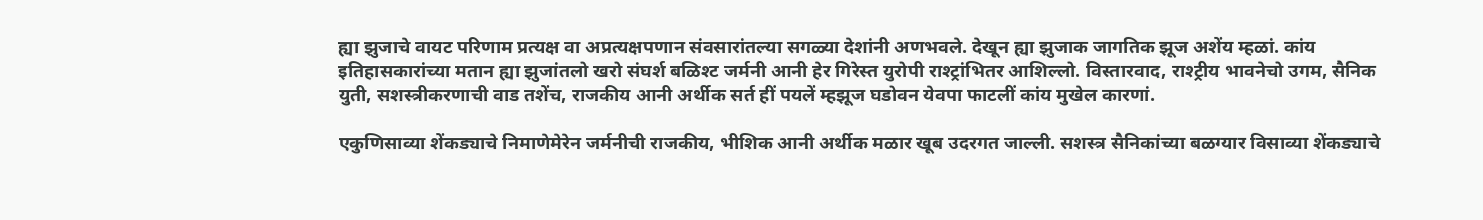ह्या झुजाचे वायट परिणाम प्रत्यक्ष वा अप्रत्यक्षपणान संवसारांतल्या सगळ्या देशांनी अणभवले. देखून ह्या झुजाक जागतिक झूज अशेंय म्हळां. कांय इतिहासकारांच्या मतान ह्या झुजांतलो खरो संघर्श बळिश्ट जर्मनी आनी हेर गिरेस्त युरोपी राश्ट्रांभितर आशिल्लो. विस्तारवाद, राश्ट्रीय भावनेचो उगम, सैनिक युती, सशस्त्रीकरणाची वाड तशेंच, राजकीय आनी अर्थीक सर्त हीं पयलें म्हझूज घडोवन येवपा फाटलीं कांय मुखेल कारणां.

एकुणिसाव्या शेंकड्याचे निमाणेमेरेन जर्मनीची राजकीय, भीशिक आनी अर्थीक मळार खूब उदरगत जाल्ली. सशस्त्र सैनिकांच्या बळग्यार विसाव्या शेंकड्याचे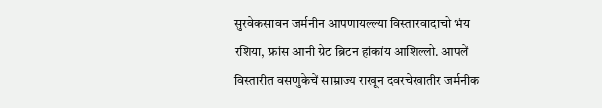सुरवेकसावन जर्मनीन आपणायल्ल्या विस्तारवादाचो भंय रशिया, फ्रांस आनी ग्रेट ब्रिटन हांकांय आशिल्लो. आपलें विस्तारीत वसणुकेचें साम्राज्य राखून दवरचेखातीर जर्मनीक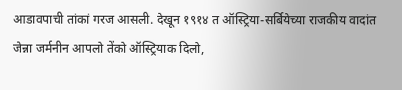आडावपाची तांकां गरज आसली. देखून १९१४ त ऑस्ट्रिया-सर्बियेच्या राजकीय वादांत जेन्ना जर्मनीन आपलो तेंको ऑस्ट्रियाक दिलो,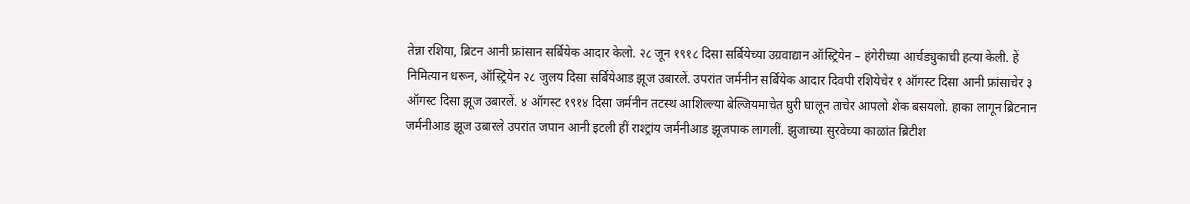तेन्ना रशिया, ब्रिटन आनी फ्रांसान सर्बियेक आदार केलो. २८ जून १९१८ दिसा सर्बियेच्या उग्रवाद्यान ऑस्ट्रियेन – हंगेरीच्या आर्चड्युकाची हत्या केली. हें निमित्यान धरून, ऑस्ट्रियेन २८ जुलय दिसा सर्बियेआड झूज उबारलें. उपरांत जर्मनीन सर्बियेक आदार दिवपी रशियेचेर १ ऑगस्ट दिसा आनी फ्रांसाचेर ३ ऑगस्ट दिसा झूज उबारलें. ४ ऑगस्ट १९१४ दिसा जर्मनीन तटस्थ आशिल्ल्या बेल्जियमाचेत घुरी घालून ताचेर आपलो शेक बसयलो. हाका लागून ब्रिटनान जर्मनीआड झूज उबारले उपरांत जपान आनी इटली हीं राश्ट्रांय जर्मनीआड झूजपाक लागलीं. झुजाच्या सुरवेच्या काळांत ब्रिटीश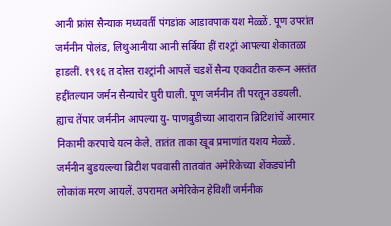आनी फ्रांस सैन्याक मध्यवर्ती पंगडांक आडावपाक यश मेळ्ळें. पूण उपरांत जर्मनीन पोलंड, लिथुआनीया आनी सर्बिया हीं राश्ट्रां आपल्या शेकातळा हाडलीं. १९१६ त दोस्त राश्ट्रांनी आपलें चडशें सैन्य एकवटीत करून अस्तंत हद्दींतल्यान जर्मन सैन्याचेर घुरी घाली. पूण जर्मनीन ती परतून उडयली. ह्याच तेंपार जर्मनीन आपल्या यु- पाणबुडीच्या आदारान ब्रिटिशांचें आरमार निकामी करपाचे यत्न केले. तातंत ताका खूब प्रमाणांत यशय मेळ्ळें. जर्मनीन बुडयल्ल्या ब्रिटीश पववासी तातवांत अमेरिकेच्या शेंकड्यांनी लोकांक मरण आयलें. उपरामत अमेरिकेन हेविशीं जर्मनीक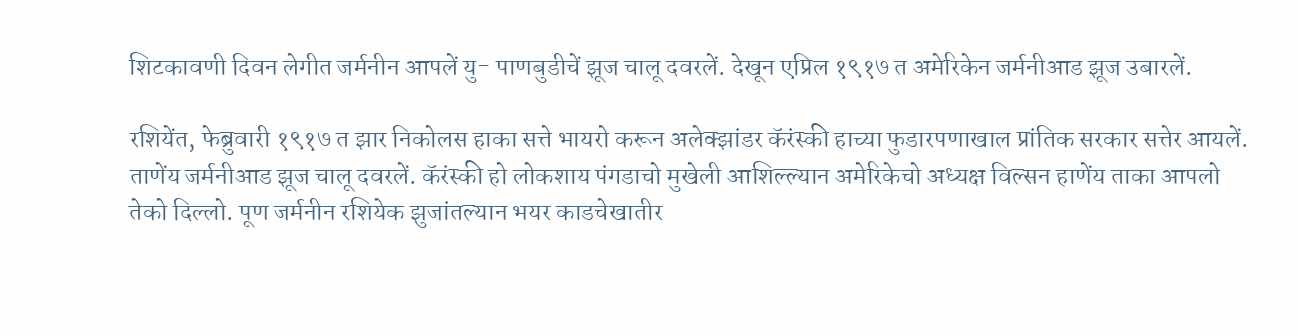शिटकावणी दिवन लेगीत जर्मनीन आपलें यु- पाणबुडीचें झूज चालू दवरलें. देखून एप्रिल १९१७ त अमेरिकेन जर्मनीआड झूज उबारलें.

रशियेंत, फेब्रुवारी १९१७ त झार निकोलस हाका सत्ते भायरो करून अलेक्झांडर कॅरंस्की हाच्या फुडारपणाखाल प्रांतिक सरकार सत्तेर आयलें. ताणेंय जर्मनीआड झूज चालू दवरलें. कॅरंस्की हो लोकशाय पंगडाचो मुखेली आशिल्ल्यान अमेरिकेचो अध्यक्ष विल्सन हाणेंय ताका आपलो तेको दिल्लो. पूण जर्मनीन रशियेक झुजांतल्यान भयर काडचेखातीर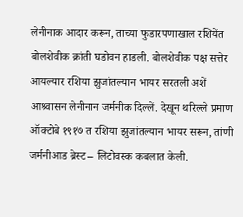लेनीनाक आदार करून, ताच्या फुडारपणाखाल रशियेंत बोलशेवीक क्रांती घडोवन हाडली. बोलशेवीक पक्ष सत्तेर आयल्यार रशिया झुजांतल्यान भायर सरतली अशें आश्र्वासन लेनीनान जर्मनीक दिल्लें. देखून थरिल्ले प्रमाण ऑक्टोबे १९१७ त रशिया झुजांतल्यान भायर सरून, तांणी जर्मनीआड ब्रेस्ट – लिटोवस्क कबलात केली.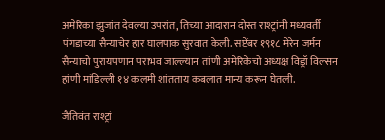अमेरिका झुजांत देवल्या उपरांत, तिच्या आदारान दोस्त राश्ट्रांनी मध्यवर्ती पंगडाच्या सैन्याचेर हार घालपाक सुरवात केली. सप्टेंबर १९१८ मेरेन जर्मन सैन्याचो पुरायपणान पराभव जाल्ल्यान तांणी अमेरिकेचो अध्यक्ष विड्रॉ विल्सन हांणी मांडिल्ली १४ कलमी शांतताय कबलात मान्य करून घेतली.

जैतिवंत राश्ट्रां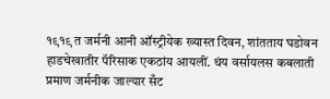१९१९ त जर्मनी आनी ऑस्ट्रीयेक ख्यास्त दिवन, शांतताय घडोवन हाडचेखातीर पॅरिसाक एकठांय आयलीं. थंय वर्सायलस कबलाती प्रमाण जर्मनीक जाल्यार सँट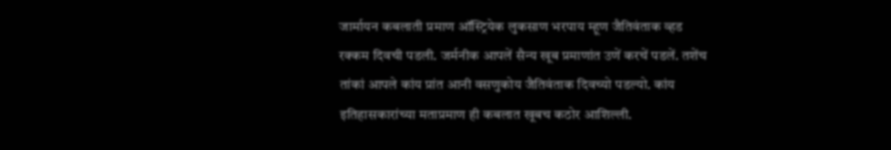जार्मायन कबलाती प्रमाण ऑस्ट्रियेक लुकसाण भरपाय म्हूण जैतिवंताक व्हड रक्कम दिवची पडली. जर्मनीक आपलें सैन्य खूब प्रमाणांत उणें करचें पडलें. तशेंच तांकां आपले कांय प्रांत आनी वसणुकोय जैतिवंताक दिवच्यो पडल्यो. कांय इतिहासकारांच्या मताप्रमाण ही कबलात खूबच कठोर आशिल्ली.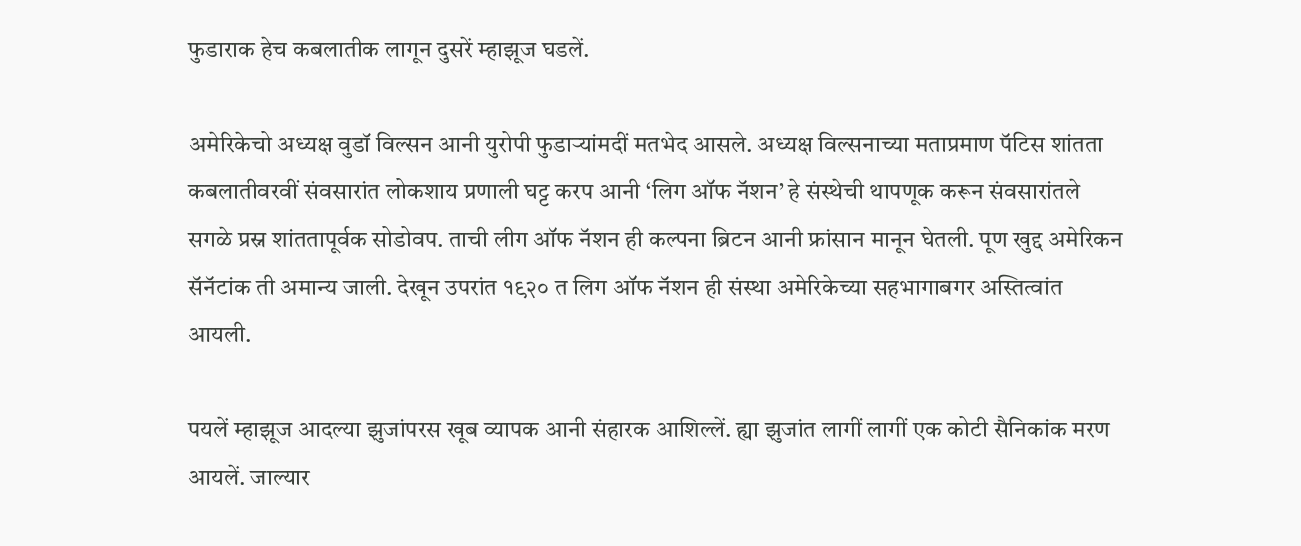फुडाराक हेच कबलातीक लागून दुसरें म्हाझूज घडलें.

अमेरिकेचो अध्यक्ष वुडॉ विल्सन आनी युरोपी फुडाऱ्यांमदीं मतभेद आसले. अध्यक्ष विल्सनाच्या मताप्रमाण पॅटिस शांतता कबलातीवरवीं संवसारांत लोकशाय प्रणाली घट्ट करप आनी ‘लिग ऑफ नॅशन’ हे संस्थेची थापणूक करून संवसारांतले सगळे प्रस्न शांततापूर्वक सोडोवप. ताची लीग ऑफ नॅशन ही कल्पना ब्रिटन आनी फ्रांसान मानून घेतली. पूण खुद्द अमेरिकन सॅनॅटांक ती अमान्य जाली. देखून उपरांत १९२० त लिग ऑफ नॅशन ही संस्था अमेरिकेच्या सहभागाबगर अस्तित्वांत आयली.

पयलें म्हाझूज आदल्या झुजांपरस खूब व्यापक आनी संहारक आशिल्लें. ह्या झुजांत लागीं लागीं एक कोटी सैनिकांक मरण आयलें. जाल्यार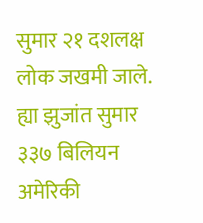सुमार २१ दशलक्ष लोक जखमी जाले. ह्या झुजांत सुमार ३३७ बिलियन अमेरिकी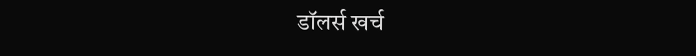डॉलर्स खर्च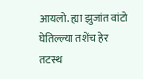आयलो. ह्या झुजांत वांटो घेतिल्ल्या तशेंच हेर तटस्थ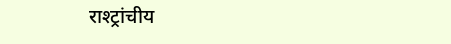राश्ट्रांचीय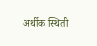अर्थीक स्थिती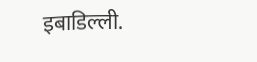इबाडिल्ली.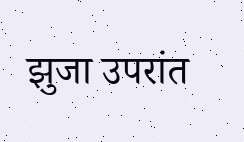झुजा उपरांत